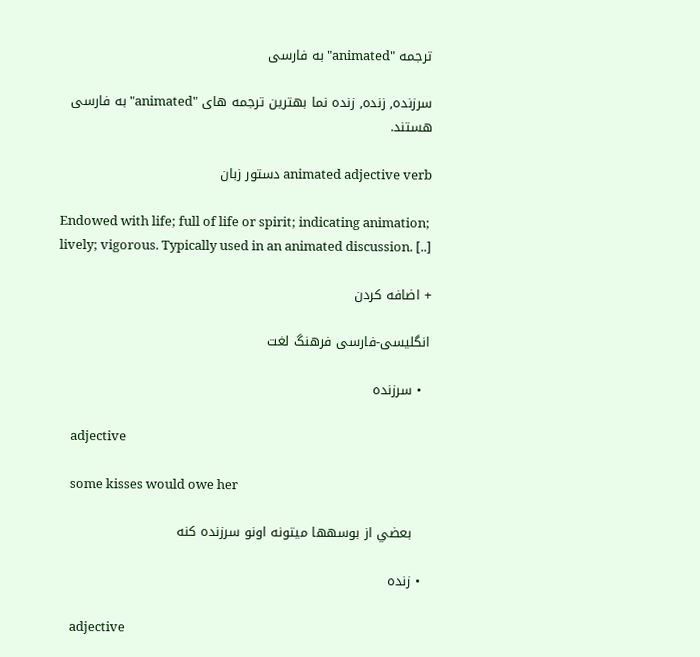ترجمه "animated" به فارسی

سرزنده, زنده, زنده نما بهترین ترجمه های "animated" به فارسی هستند.

animated adjective verb دستور زبان

Endowed with life; full of life or spirit; indicating animation; lively; vigorous. Typically used in an animated discussion. [..]

+ اضافه کردن

انگلیسی-فارسی فرهنگ لغت

  • سرزنده

    adjective

    some kisses would owe her

    بعضي از بوسهها ميتونه اونو سرزنده کنه

  • زنده

    adjective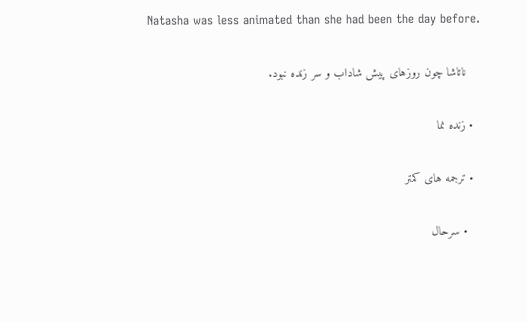Natasha was less animated than she had been the day before.

    ناتاشا چون روزهای پیش شاداب و سر زنده نبود.

  • زنده نما

  • ترجمه های کمتر

    • سرحال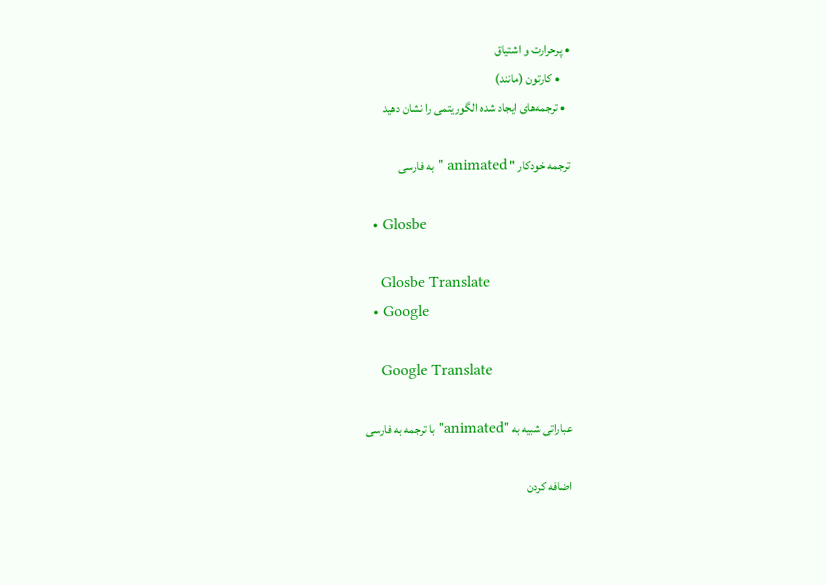• پرحرارت و اشتیاق
    • کارتون (مانند)
  • ترجمه‌های ایجاد شده الگوریتمی را نشان دهید

ترجمه خودکار " animated " به فارسی

  • Glosbe

    Glosbe Translate
  • Google

    Google Translate

عباراتی شبیه به "animated" با ترجمه به فارسی

اضافه کردن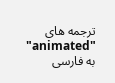ترجمه های "animated" به فارسی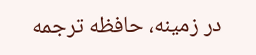در زمینه، حافظه ترجمه